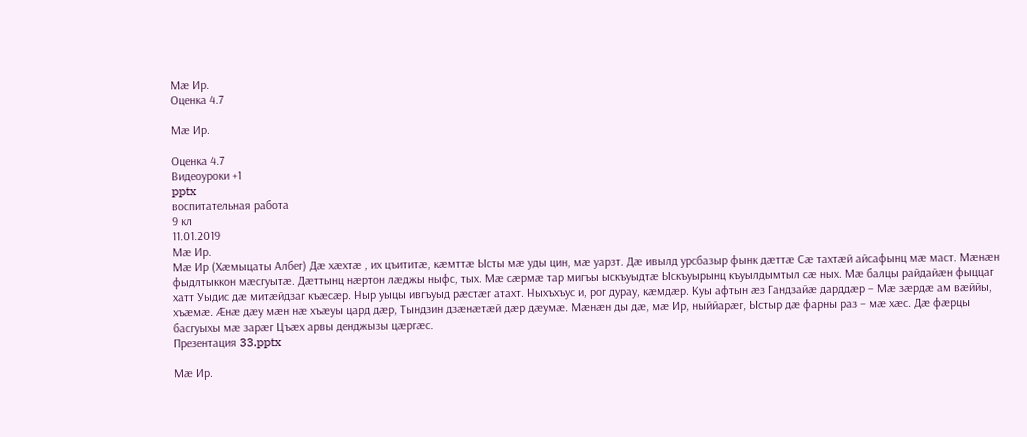Мæ Ир.
Оценка 4.7

Мæ Ир.

Оценка 4.7
Видеоуроки +1
pptx
воспитательная работа
9 кл
11.01.2019
Мæ Ир.
Мæ Ир (Хæмыцаты Албег) Дæ хæхтæ , их цъититæ, кæмттæ Ысты мæ уды цин, мæ уарзт. Дæ ивылд урсбазыр фынк дæттæ Сæ тахтæй айсафынц мæ маст. Мæнæн фыдлтыккон мæсгуытæ. Дæттынц нæртон лæджы ныфс, тых. Мæ сæрмæ тар мигъы ыскъуыдтæ Ыскъуырынц къуылдымтыл сæ ных. Мæ балцы райдайæн фыццаг хатт Уыдис дæ митæйдзаг къæсæр. Ныр уыцы ивгъуыд рæстæг атахт. Ныхъхъус и, рог дурау, кæмдæр. Куы афтын æз Гандзайæ дарддæр – Мæ зæрдæ ам вæййы, хъæмæ. Æнæ дæу мæн нæ хъæуы цард дæр, Тындзин дзæнæтæй дæр дæумæ. Мæнæн ды дæ, мæ Ир, ныййарæг, Ыстыр дæ фарны раз – мæ хæс. Дæ фæрцы басгуыхы мæ зарæг Цъæх арвы денджызы цæргæс.
Презентация 33.pptx

Мæ Ир.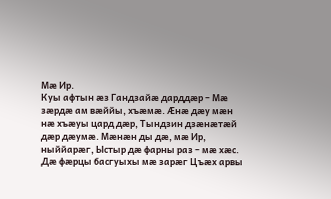Мæ Ир.
Куы афтын æз Гандзайæ дарддæр – Мæ зæрдæ ам вæййы, хъæмæ. Æнæ дæу мæн нæ хъæуы цард дæр, Тындзин дзæнæтæй дæр дæумæ. Мæнæн ды дæ, мæ Ир, ныййарæг, Ыстыр дæ фарны раз – мæ хæс. Дæ фæрцы басгуыхы мæ зарæг Цъæх арвы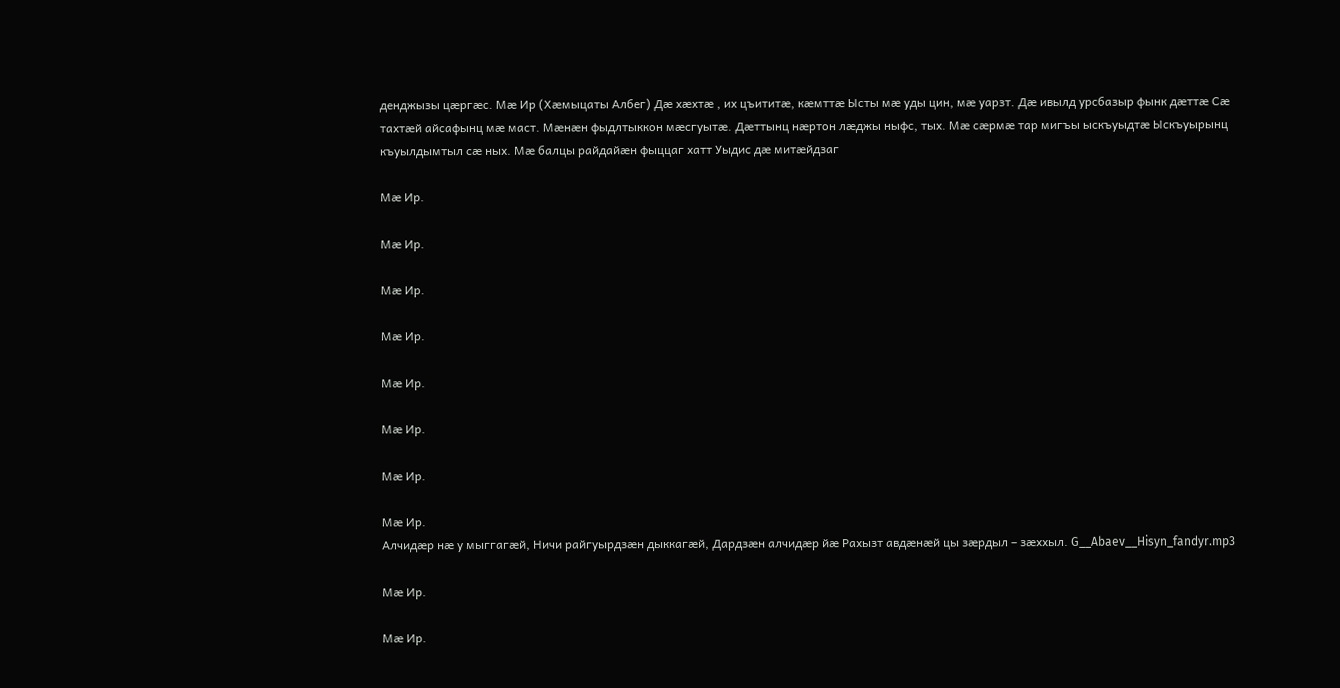денджызы цæргæс. Мæ Ир (Хæмыцаты Албег) Дæ хæхтæ , их цъититæ, кæмттæ Ысты мæ уды цин, мæ уарзт. Дæ ивылд урсбазыр фынк дæттæ Сæ тахтæй айсафынц мæ маст. Мæнæн фыдлтыккон мæсгуытæ. Дæттынц нæртон лæджы ныфс, тых. Мæ сæрмæ тар мигъы ыскъуыдтæ Ыскъуырынц къуылдымтыл сæ ных. Мæ балцы райдайæн фыццаг хатт Уыдис дæ митæйдзаг

Мæ Ир.

Мæ Ир.

Мæ Ир.

Мæ Ир.

Мæ Ир.

Мæ Ир.

Мæ Ир.

Мæ Ир.
Алчидæр нæ у мыггагæй, Ничи райгуырдзæн дыккагæй, Дардзæн алчидæр йæ Рахызт авдæнæй цы зæрдыл – зæххыл. G__Abaev__Hisyn_fandyr.mp3

Мæ Ир.

Мæ Ир.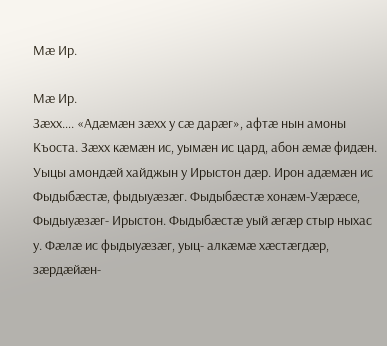Мæ Ир.

Мæ Ир.
Зæхх…. «Адæмæн зæхх у сæ дарæг», афтæ нын амоны Къоста. Зæхх кæмæн ис, уымæн ис цард, абон æмæ фидæн. Уыцы амондæй хайджын у Ирыстон дæр. Ирон адæмæн ис Фыдыбæстæ, фыдыуæзæг. Фыдыбæстæ хонæм-Уæрæсе, Фыдыуæзæг- Ирыстон. Фыдыбæстæ уый æгæр стыр ныхас у. Фæлæ ис фыдыуæзæг, уыц- алкæмæ хæстæгдæр, зæрдæйæн-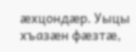æхцондæр. Уыцы хъазæн фæзтæ,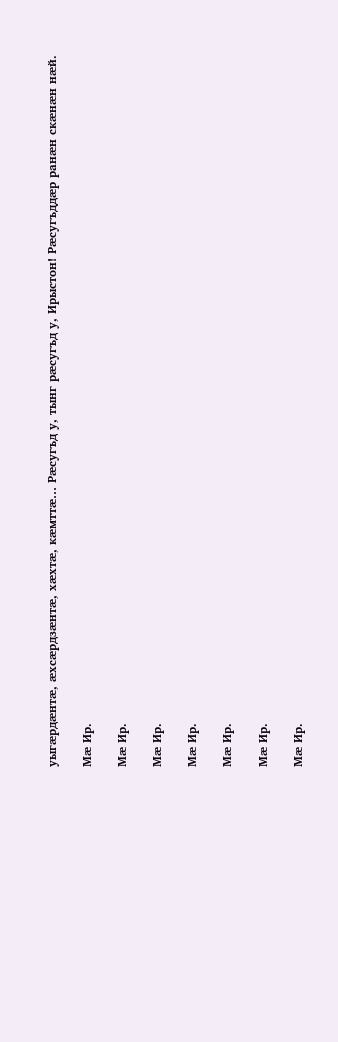уыгæрдæнтæ, æхсæрдзæнтæ, хæхтæ, кæмттæ… Рæсугъд у, тынг рæсугъд у, Ирыстон! Рæсугъддæр ранæн скæнæн нæй.

Мæ Ир.

Мæ Ир.

Мæ Ир.

Мæ Ир.

Мæ Ир.

Мæ Ир.

Мæ Ир.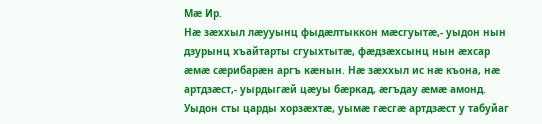Мæ Ир.
Нæ зæххыл лæууынц фыдæлтыккон мæсгуытæ,- уыдон нын дзурынц хъайтарты сгуыхтытæ, фæдзæхсынц нын æхсар æмæ сæрибарæн аргъ кæнын. Нæ зæххыл ис нæ къона, нæ артдзæст,- уырдыгæй цæуы бæркад, æгъдау æмæ амонд. Уыдон сты царды хорзæхтæ, уымæ гæсгæ артдзæст у табуйаг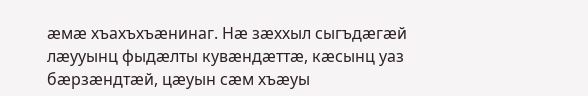æмæ хъахъхъæнинаг. Нæ зæххыл сыгъдæгæй лæууынц фыдæлты кувæндæттæ, кæсынц уаз бæрзæндтæй, цæуын сæм хъæуы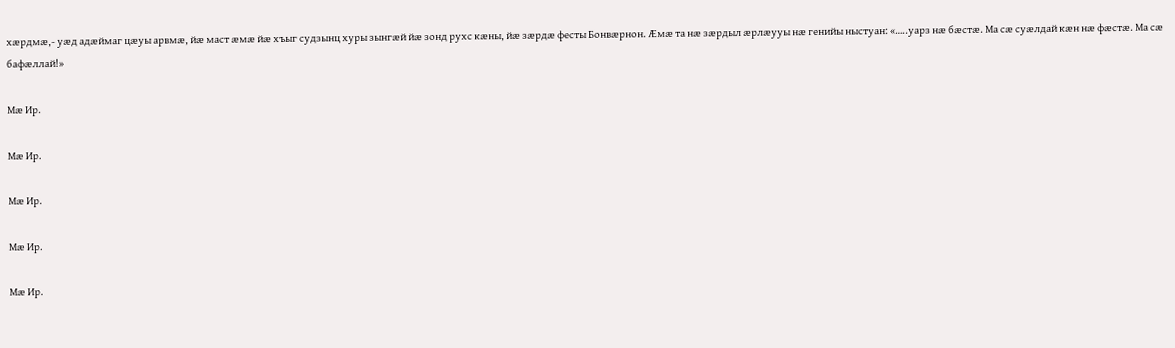хæрдмæ,- уæд адæймаг цæуы арвмæ, йæ маст æмæ йæ хъыг судзынц хуры зынгæй йæ зонд рухс кæны, йæ зæрдæ фесты Бонвæрнон. Æмæ та нæ зæрдыл æрлæууы нæ генийы ныстуан: «…..уарз нæ бæстæ. Ма сæ суæлдай кæн нæ фæстæ. Ма сæ бафæллай!»

Мæ Ир.

Мæ Ир.

Мæ Ир.

Мæ Ир.

Мæ Ир.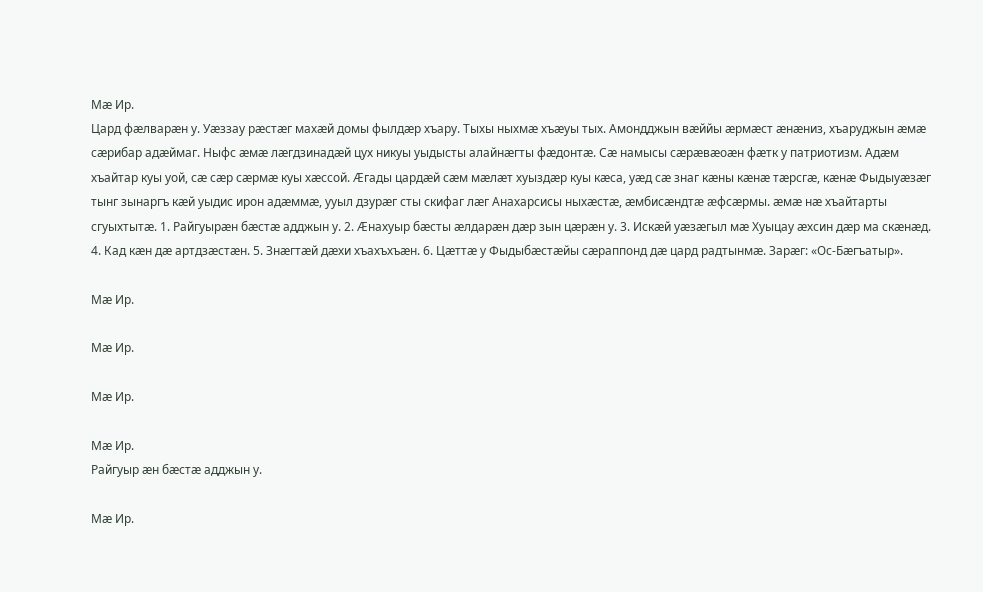Мæ Ир.
Цард фæлварæн у. Уæззау рæстæг махæй домы фылдæр хъару. Тыхы ныхмæ хъæуы тых. Амондджын вæййы æрмæст æнæниз, хъаруджын æмæ сæрибар адæймаг. Ныфс æмæ лæгдзинадæй цух никуы уыдысты алайнæгты фæдонтæ. Сæ намысы сæрæвæоæн фæтк у патриотизм. Адæм хъайтар куы уой, сæ сæр сæрмæ куы хæссой. Æгады цардæй сæм мæлæт хуыздæр куы кæса, уæд сæ знаг кæны кæнæ тæрсгæ, кæнæ Фыдыуæзæг тынг зынаргъ кæй уыдис ирон адæммæ, ууыл дзурæг сты скифаг лæг Анахарсисы ныхæстæ, æмбисæндтæ æфсæрмы. æмæ нæ хъайтарты сгуыхтытæ. 1. Райгуырæн бæстæ адджын у. 2. Æнахуыр бæсты æлдарæн дæр зын цæрæн у. 3. Искæй уæзæгыл мæ Хуыцау æхсин дæр ма скæнæд. 4. Кад кæн дæ артдзæстæн. 5. Знæгтæй дæхи хъахъхъæн. 6. Цæттæ у Фыдыбæстæйы сæраппонд дæ цард радтынмæ. Зарæг: «Ос-Бæгъатыр».

Мæ Ир.

Мæ Ир.

Мæ Ир.

Мæ Ир.
Райгуыр æн бæстæ адджын у.

Мæ Ир.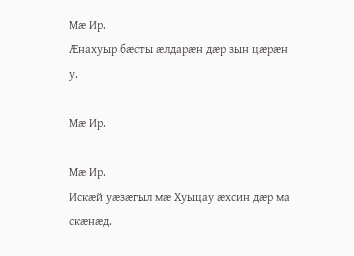Мæ Ир.
Æнахуыр бæсты æлдарæн дæр зын цæрæн у.

Мæ Ир.

Мæ Ир.
Искæй уæзæгыл мæ Хуыцау æхсин дæр ма скæнæд.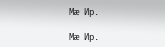Мæ Ир.

Мæ Ир.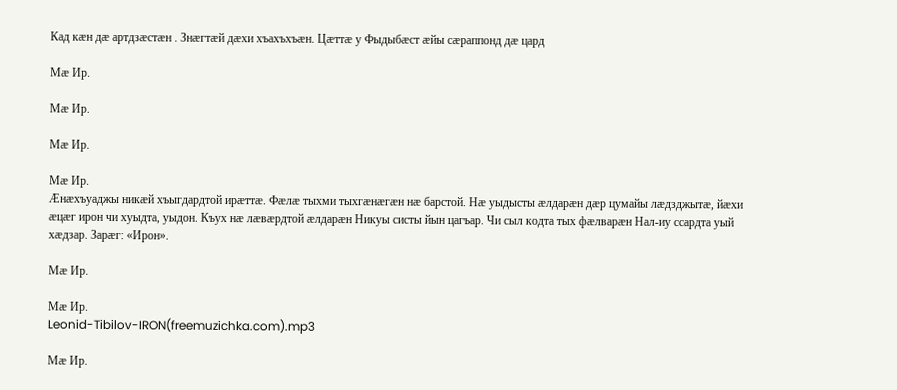Кад кæн дæ артдзæстæн . Знæгтæй дæхи хъахъхъæн. Цæттæ у Фыдыбæст æйы сæраппонд дæ цард

Мæ Ир.

Мæ Ир.

Мæ Ир.

Мæ Ир.
Æнæхъуаджы никæй хъыгдардтой ирæттæ. Фæлæ тыхми тыхгæнæгæн нæ барстой. Нæ уыдысты æлдарæн дæр цумайы лæдзджытæ, йæхи æцæг ирон чи хуыдта, уыдон. Къух нæ лæвæрдтой æлдарæн Никуы систы йын цагъар. Чи сыл кодта тых фæлварæн Нал-иу ссардта уый хæдзар. Зарæг: «Ирон».

Мæ Ир.

Мæ Ир.
Leonid-Tibilov-IRON(freemuzichka.com).mp3

Мæ Ир.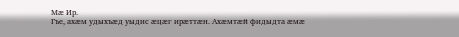Мæ Ир.
Гъе, ахæм удыхъæд уыдис æцæг ирæттæн. Ахæмтæй фидыдта æмæ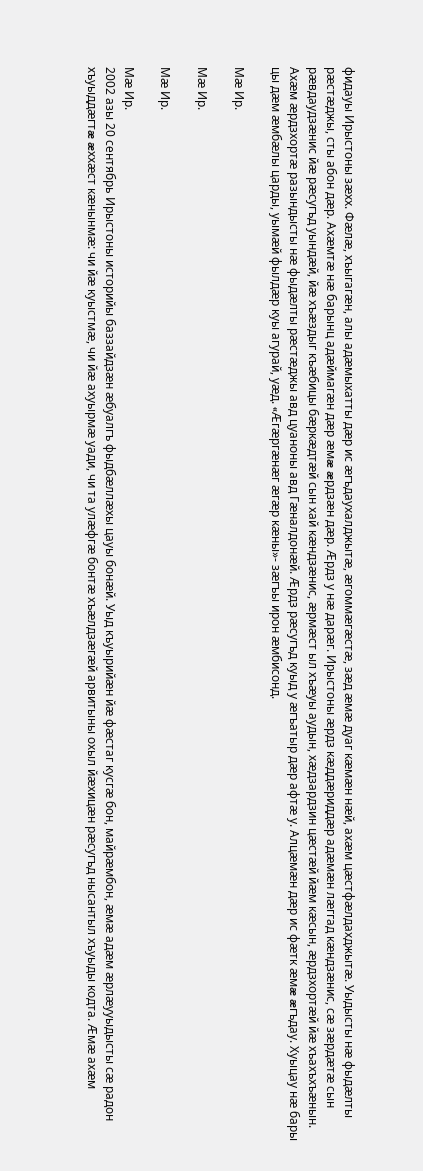фидауы Ирыстоны зæхх. Фæлæ, хъыгагæн, алы адæмыхатты дæр ис æгъдаухалджытæ, æгоммæгæстæ, зæд æмæ дуаг кæмæн нæй, ахæм цæстфæлдахджытæ. Уыдысты нæ фыдæлты рæстæджы, сты абон дæр. Ахæмтæ нæ барынц адæймагæн дæр æмæ æрдзæн дæр. Æрдз у нæ дарæг. Ирыстоны æрдз кæддæриддæр адæмæн лæггад кæндзæнис, сæ зæрдæтæ сын рæвдаудзæнис йæ рæсугъд уындæй, йæ хъæздыг къæбицы бæркæдтæй сын хай кæндзæнис, æрмæст ыл хъæуы аудын, хæдзардзин цæстæй йæм кæсын, æрдзхортæй йæ хъахъхъæнын. Ахæм æрдзхортæ разындысты нæ фыдæлты рæстæджы авд цуаноны авд Гæналдонæй. Æрдз рæсугъд куыд у æгъатыр дæр афтæ у. Алцæмæн дæр ис фæтк æмæ æгъдау. Хуыцау нæ бары цы дæм æмбæлы царды, уымæй фылдæр куы агурай, уæд. «Æгæргæнæг æгæр кæны»- зæгъы ирон æмбисонд.

Мæ Ир.

Мæ Ир.

Мæ Ир.

Мæ Ир.
2002 азы 20 сентябрь Ирыстоны историйы баззайдзæн æбуалгъ фыдбæллæхы цауы бонæй. Уыд къуырийæн йæ фæстаг кусгæ бон, майрæмбон, æмæ адæм æрлæууыдысты сæ радон хъуыддæгтæ æххæст кæнынмæ: чи йæ куыстмæ, чи йæ ахуырмæ уади, чи та улæфгæ бонтæ хъæлдзæгæй арвитыны охыл йæхицæн рæсугъд нысантыл хъуыды кодта. Æмæ ахæм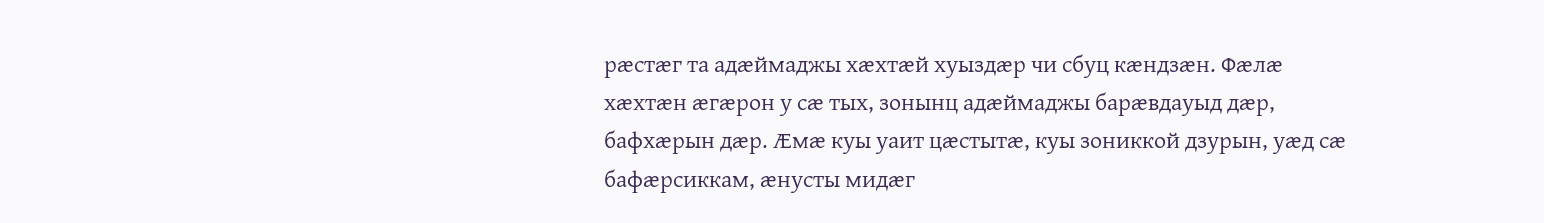рæстæг та адæймаджы хæхтæй хуыздæр чи сбуц кæндзæн. Фæлæ хæхтæн æгæрон у сæ тых, зонынц адæймаджы барæвдауыд дæр, бафхæрын дæр. Æмæ куы уаит цæстытæ, куы зониккой дзурын, уæд сæ бафæрсиккам, æнусты мидæг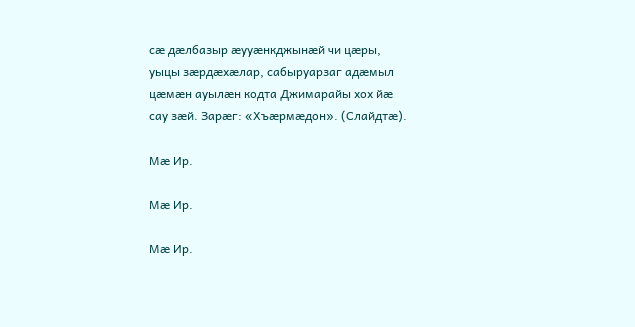сæ дæлбазыр æууæнкджынæй чи цæры, уыцы зæрдæхæлар, сабыруарзаг адæмыл цæмæн ауылæн кодта Джимарайы хох йæ сау зæй. Зарæг: «Хъæрмæдон». (Слайдтæ).

Мæ Ир.

Мæ Ир.

Мæ Ир.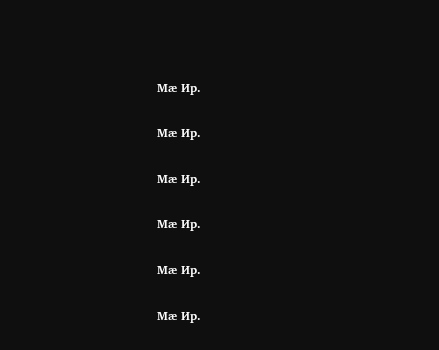Мæ Ир.

Мæ Ир.

Мæ Ир.

Мæ Ир.

Мæ Ир.

Мæ Ир.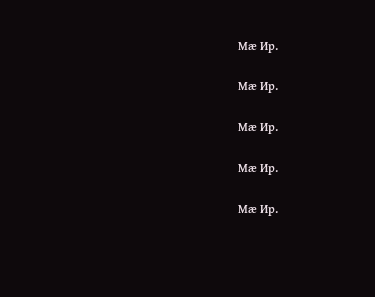Мæ Ир.

Мæ Ир.

Мæ Ир.

Мæ Ир.

Мæ Ир.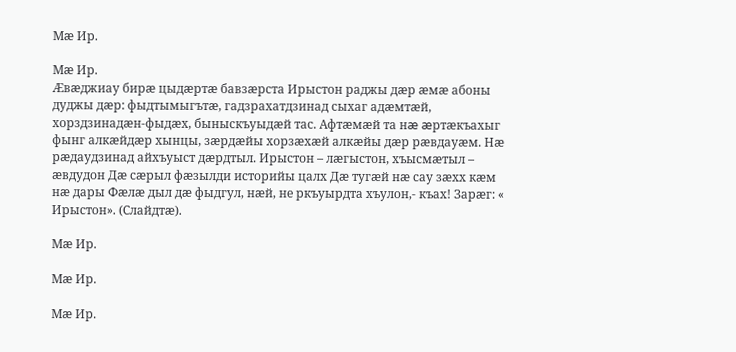Мæ Ир.

Мæ Ир.
Æвæджиау бирæ цыдæртæ бавзæрста Ирыстон раджы дæр æмæ абоны дуджы дæр: фыдтымыгътæ, гадзрахатдзинад сыхаг адæмтæй, хорздзинадæн-фыдæх, быныскъуыдæй тас. Афтæмæй та нæ æртæкъахыг фынг алкæйдæр хынцы, зæрдæйы хорзæхæй алкæйы дæр рæвдауæм. Нæ рæдаудзинад айхъуыст дæрдтыл. Ирыстон – лæгыстон, хъысмæтыл – æвдудон Дæ сæрыл фæзылди историйы цалх Дæ тугæй нæ сау зæхх кæм нæ дары Фæлæ дыл дæ фыдгул, нæй, не ркъуырдта хъулон,- къах! Зарæг: « Ирыстон». (Слайдтæ).

Мæ Ир.

Мæ Ир.

Мæ Ир.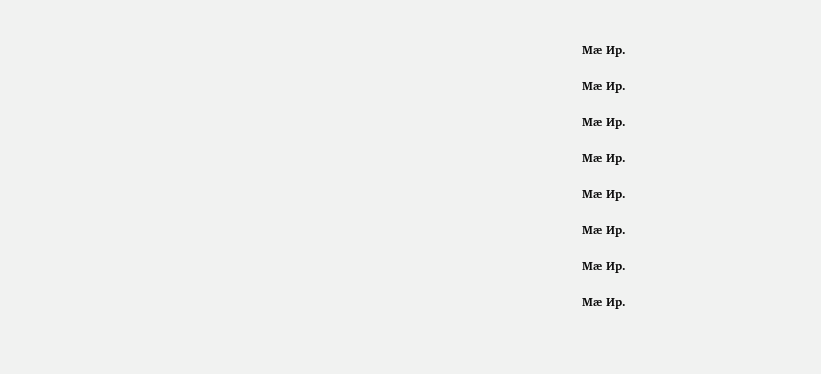Мæ Ир.

Мæ Ир.

Мæ Ир.

Мæ Ир.

Мæ Ир.

Мæ Ир.

Мæ Ир.

Мæ Ир.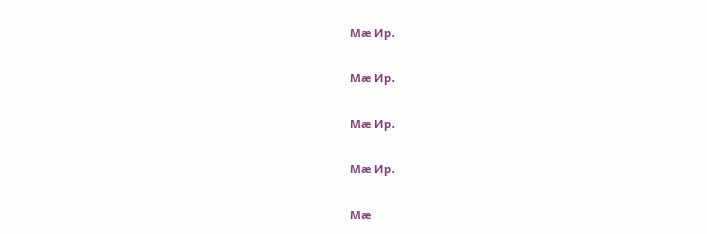Мæ Ир.

Мæ Ир.

Мæ Ир.

Мæ Ир.

Мæ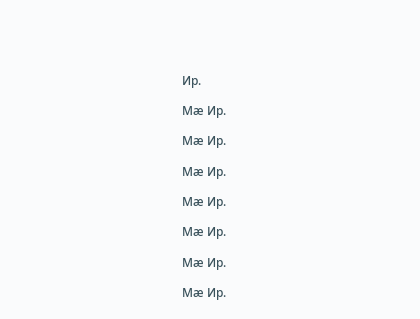Ир.

Мæ Ир.

Мæ Ир.

Мæ Ир.

Мæ Ир.

Мæ Ир.

Мæ Ир.

Мæ Ир.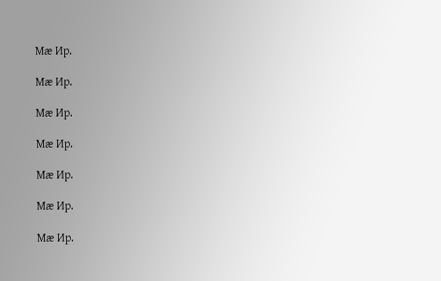Мæ Ир.

Мæ Ир.

Мæ Ир.

Мæ Ир.

Мæ Ир.

Мæ Ир.

Мæ Ир.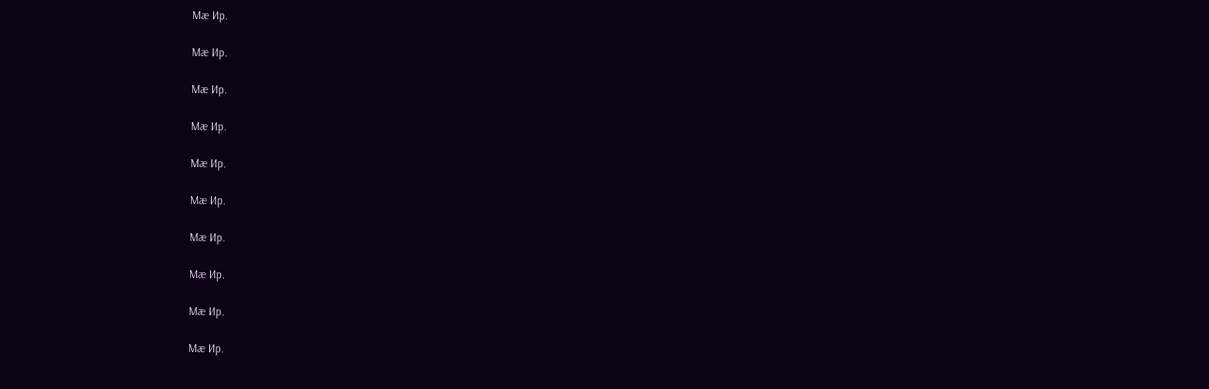Мæ Ир.

Мæ Ир.

Мæ Ир.

Мæ Ир.

Мæ Ир.

Мæ Ир.

Мæ Ир.

Мæ Ир.

Мæ Ир.

Мæ Ир.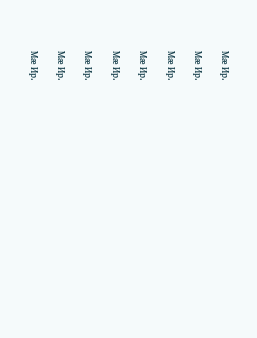Мæ Ир.

Мæ Ир.

Мæ Ир.

Мæ Ир.

Мæ Ир.

Мæ Ир.

Мæ Ир.

Мæ Ир.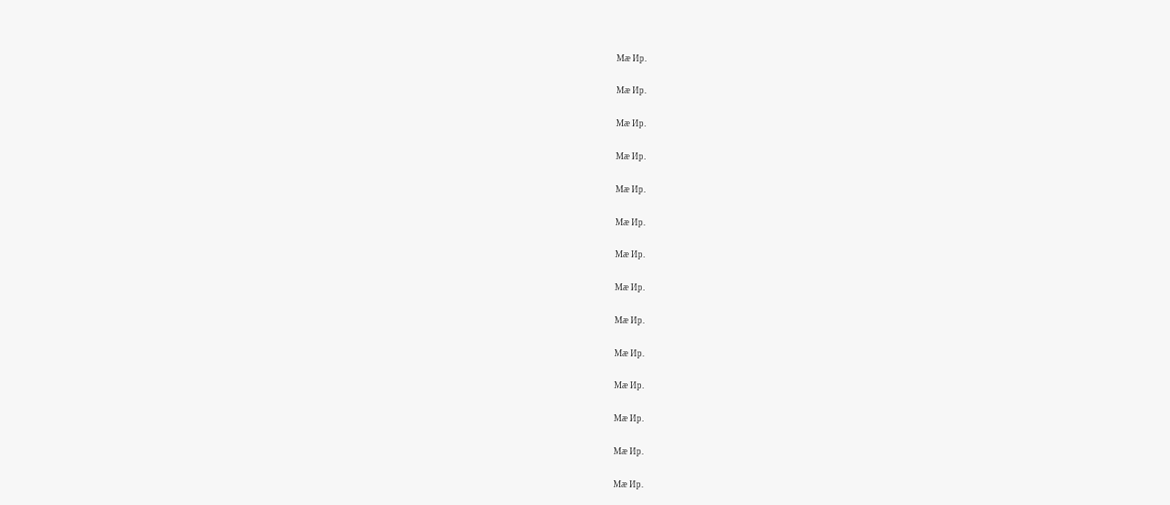Мæ Ир.

Мæ Ир.

Мæ Ир.

Мæ Ир.

Мæ Ир.

Мæ Ир.

Мæ Ир.

Мæ Ир.

Мæ Ир.

Мæ Ир.

Мæ Ир.

Мæ Ир.

Мæ Ир.

Мæ Ир.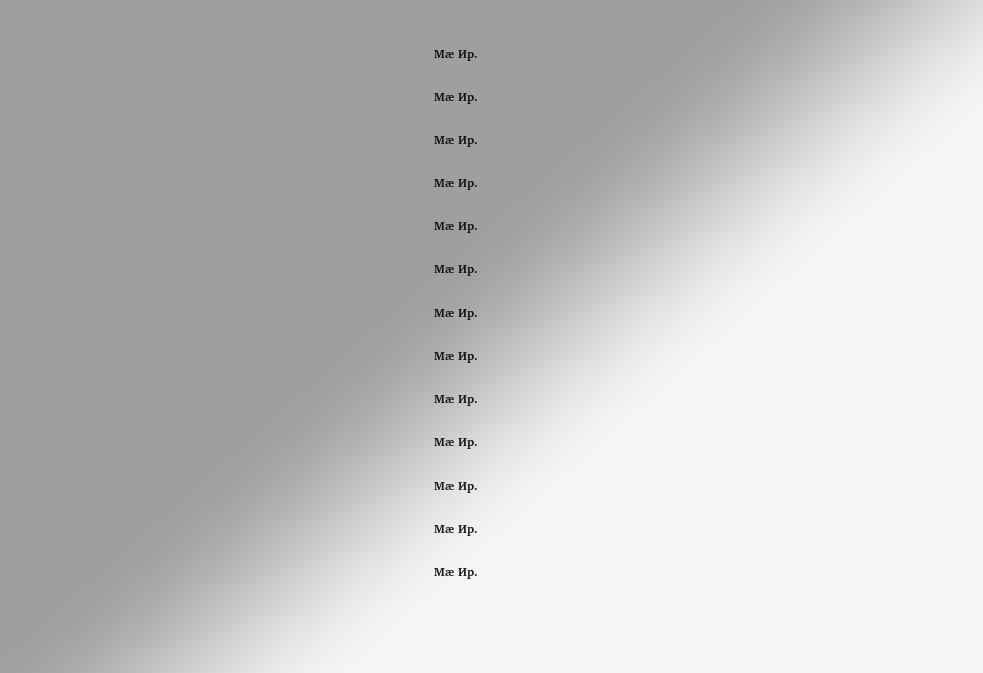Мæ Ир.

Мæ Ир.

Мæ Ир.

Мæ Ир.

Мæ Ир.

Мæ Ир.

Мæ Ир.

Мæ Ир.

Мæ Ир.

Мæ Ир.

Мæ Ир.

Мæ Ир.

Мæ Ир.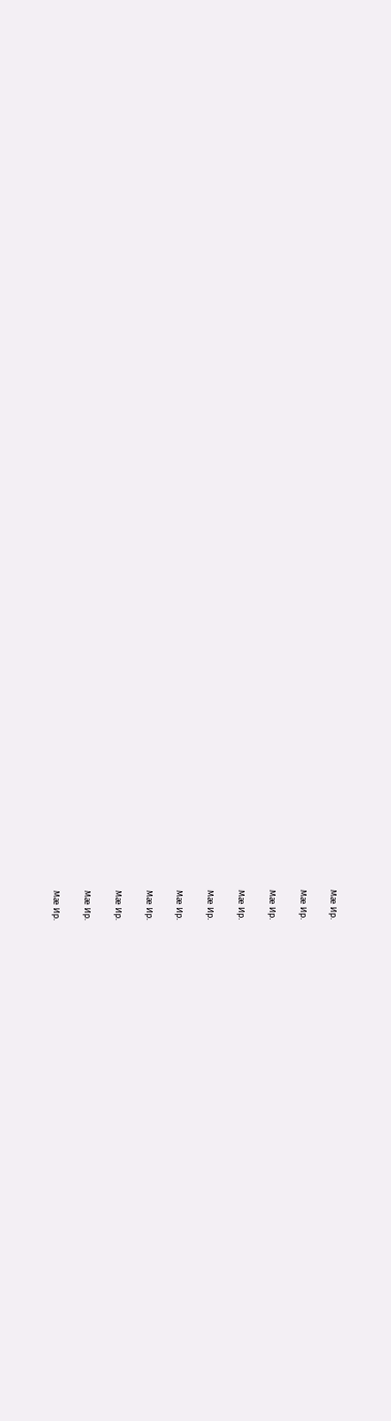Мæ Ир.

Мæ Ир.

Мæ Ир.

Мæ Ир.

Мæ Ир.

Мæ Ир.

Мæ Ир.

Мæ Ир.

Мæ Ир.

Мæ Ир.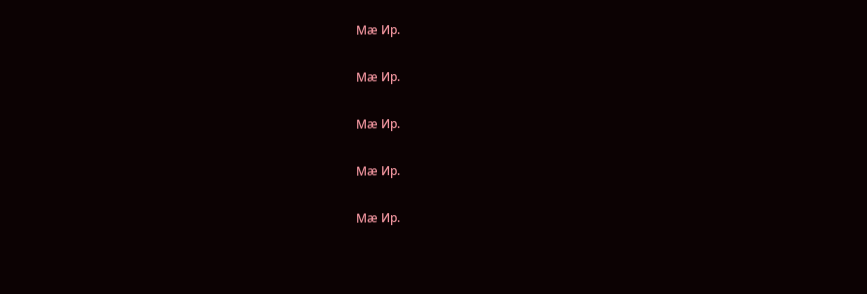Мæ Ир.

Мæ Ир.

Мæ Ир.

Мæ Ир.

Мæ Ир.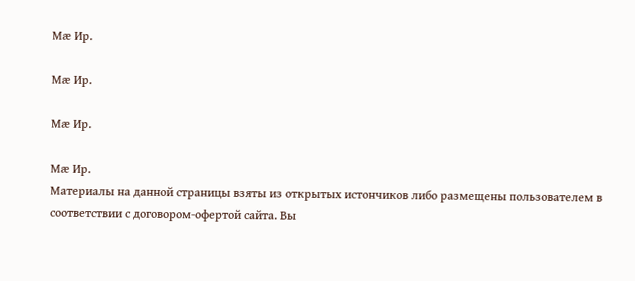Мæ Ир.

Мæ Ир.

Мæ Ир.

Мæ Ир.
Материалы на данной страницы взяты из открытых истончиков либо размещены пользователем в соответствии с договором-офертой сайта. Вы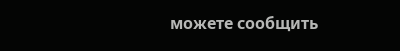можете сообщить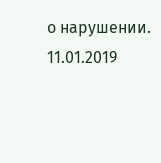о нарушении.
11.01.2019